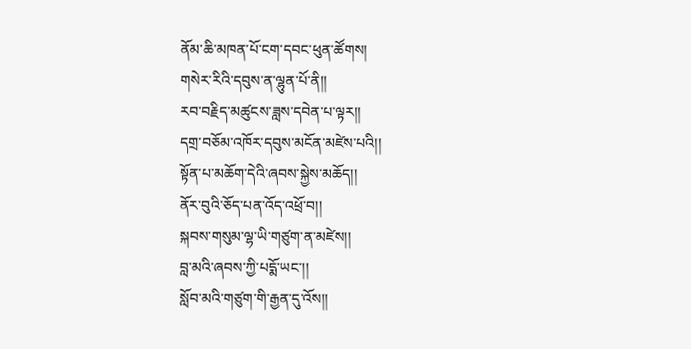ནོམ་ཆི་མཁན་པོ་ངག་དབང་ཕུན་ཚོགས།
གསེར་རིའི་དབུས་ན་ལྷུན་པོ་ནི།།
རབ་བརྗིད་མཚུངས་ཟླས་དབེན་པ་ལྟར།།
དགྲ་བཅོམ་འཁོར་དབུས་མངོན་མཛེས་པའི།།
སྟོན་པ་མཆོག་དེའི་ཞབས་སྐྱེས་མཆོད།།
ནོར་བུའི་ཅོད་པན་འོད་འཕྲོ་བ།།
སྐབས་གསུམ་ལྷ་ཡི་གཙུག་ན་མཛེས།།
བླ་མའི་ཞབས་ཀྱི་པདྨོ་ཡང་།།
སློབ་མའི་གཙུག་གི་རྒྱན་དུ་འོས།།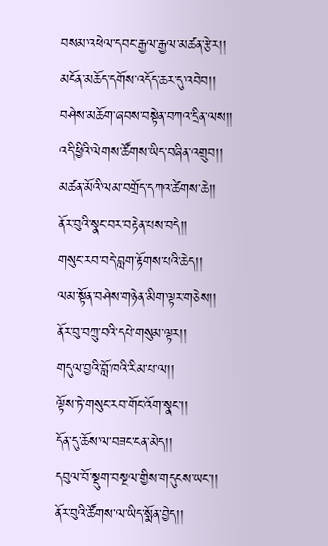བསམ་འཕེལ་དབང་རྒྱལ་རྒྱལ་མཚན་རྩེར།།
མངོན་མཆོད་དགོས་འདོད་ཆར་དུ་འབེབ།།
བཤེས་མཆོག་ཞབས་བསྟེན་བཀའ་དྲིན་ལས།།
འདི་ཕྱིའི་ལེགས་ཚོགས་ཡིད་བཞིན་འགྲུབ།།
མཚན་མོའི་ལམ་བགྲོད་དཀའ་ཚེགས་ཆེ།།
ནོར་བུའི་སྣང་བར་བརྟེན་པས་བདེ།།
གསུང་རབ་བདེ་བླག་རྟོགས་པའི་ཆེད།།
ལམ་སྟོན་བཤེས་གཉེན་མིག་ལྟར་གཅེས།།
ནོར་བུ་བཀྲུ་བའི་དཔེ་གསུམ་ལྟར།།
གདུལ་བྱའི་བློ་ཁའི་རིམ་པ་ལ།།
ལྟོས་ཏེ་གསུང་རབ་གོང་འོག་སྣང་།།
དོན་དུ་ཆོས་ལ་བཟང་ངན་མེད།།
དབུལ་བོ་སྡུག་བསྔལ་གྱིས་གདུངས་ཡང་།།
ནོར་བུའི་ཚོགས་ལ་ཡིད་སྨོན་བྱེད།།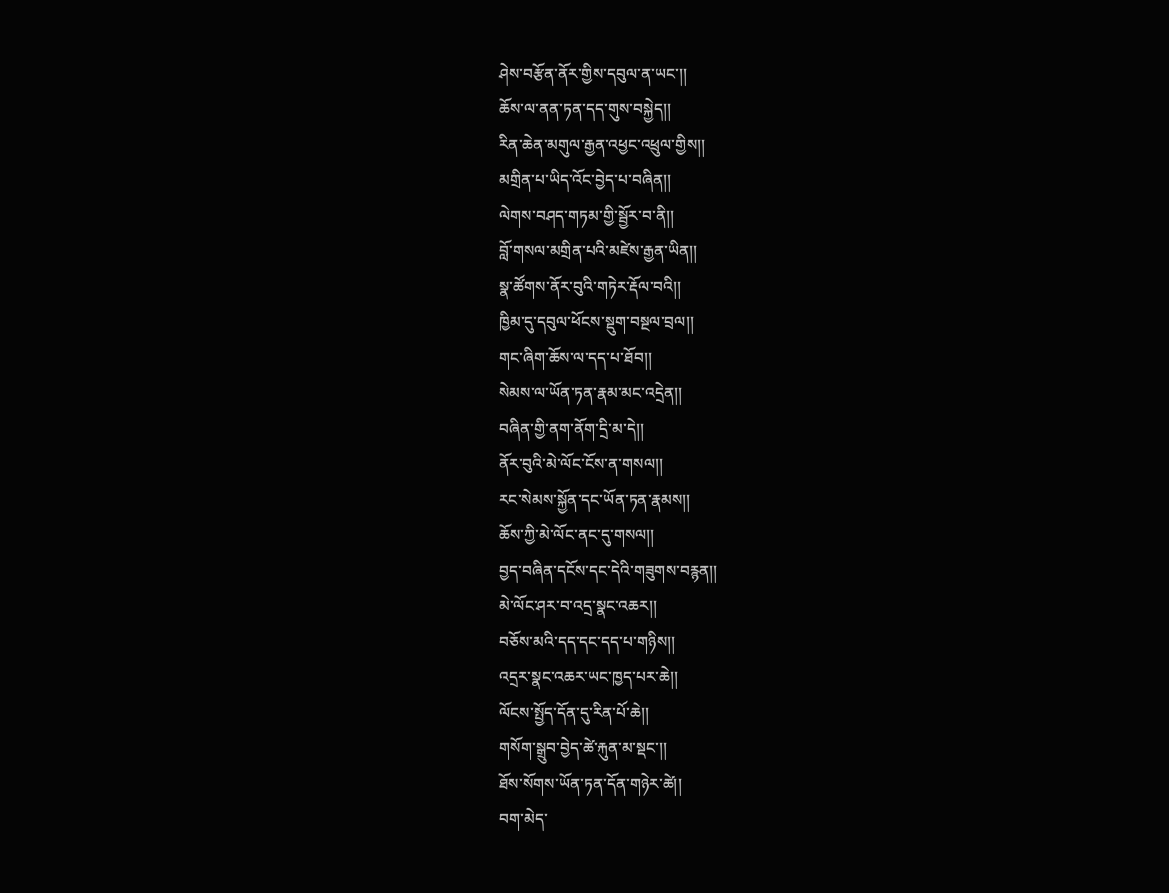ཤེས་བརྩོན་ནོར་གྱིས་དབུལ་ན་ཡང་།།
ཆོས་ལ་ནན་ཏན་དད་གུས་བསྐྱེད།།
རིན་ཆེན་མགུལ་རྒྱན་འཕྱང་འཕྲུལ་གྱིས།།
མགྲིན་པ་ཡིད་འོང་བྱེད་པ་བཞིན།།
ལེགས་བཤད་གཏམ་གྱི་སྦྱོར་བ་ནི།།
བློ་གསལ་མགྲིན་པའི་མཛེས་རྒྱན་ཡིན།།
སྣ་ཚོགས་ནོར་བུའི་གཏེར་རྡོལ་བའི།།
ཁྱིམ་དུ་དབུལ་ཕོངས་སྡུག་བསྔལ་བྲལ།།
གང་ཞིག་ཆོས་ལ་དད་པ་ཐོབ།།
སེམས་ལ་ཡོན་ཏན་རྣམ་མང་འདྲེན།།
བཞིན་གྱི་ནག་ནོག་དྲི་མ་དེ།།
ནོར་བུའི་མེ་ལོང་ངོས་ན་གསལ།།
རང་སེམས་སྐྱོན་དང་ཡོན་ཏན་རྣམས།།
ཆོས་ཀྱི་མེ་ལོང་ནང་དུ་གསལ།།
བྱད་བཞིན་དངོས་དང་དེའི་གཟུགས་བརྙན།།
མེ་ལོང་ཤར་བ་འདྲ་སྣང་འཆར།།
བཅོས་མའི་དད་དང་དད་པ་གཉིས།།
འདྲར་སྣང་འཆར་ཡང་ཁྱད་པར་ཆེ།།
ལོངས་སྤྱོད་དོན་དུ་རིན་པོ་ཆེ།།
གསོག་སྒྲུབ་བྱེད་ཚེ་རྐུན་མ་སྡང་།།
ཐོས་སོགས་ཡོན་ཏན་དོན་གཉེར་ཚེ།།
བག་མེད་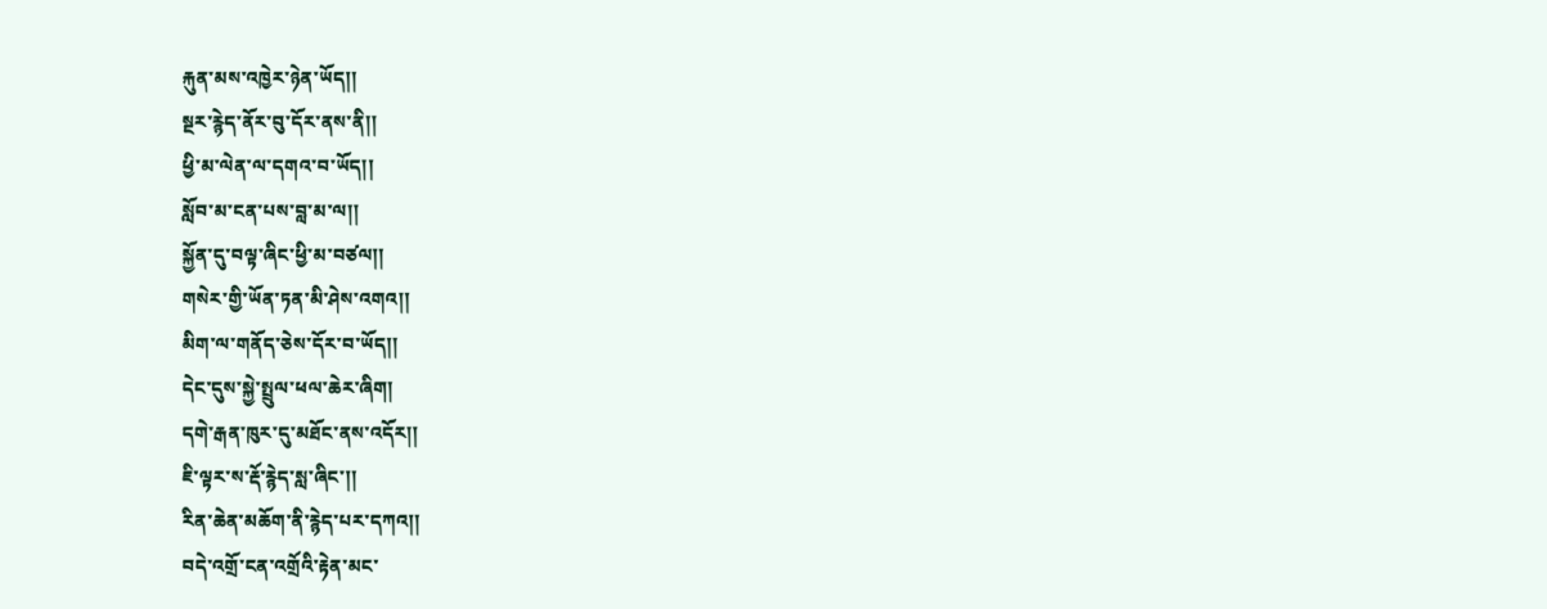རྐུན་མས་འཁྱེར་ཉེན་ཡོད།།
སྔར་རྙེད་ནོར་བུ་དོར་ནས་ནི།།
ཕྱི་མ་ལེན་ལ་དགའ་བ་ཡོད།།
སློབ་མ་ངན་པས་བླ་མ་ལ།།
སྐྱོན་དུ་བལྟ་ཞིང་ཕྱི་མ་བཙལ།།
གསེར་གྱི་ཡོན་ཏན་མི་ཤེས་འགའ།།
མིག་ལ་གནོད་ཅེས་དོར་བ་ཡོད།།
དེང་དུས་སྐྱེ་སྤྲུལ་ཕལ་ཆེར་ཞིག།
དགེ་རྒན་ཁུར་དུ་མཐོང་ནས་འདོར།།
ཇི་ལྟར་ས་རྡོ་རྙེད་སླ་ཞིང་།།
རིན་ཆེན་མཆོག་ནི་རྙེད་པར་དཀའ།།
བདེ་འགྲོ་ངན་འགྲོའི་རྟེན་མང་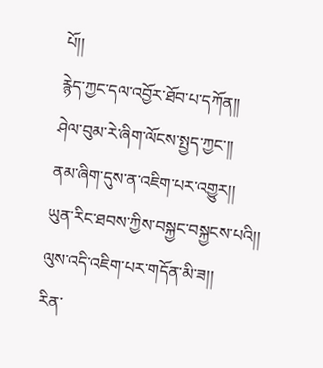པོ།།
རྙེད་ཀྱང་དལ་འབྱོར་ཐོབ་པ་དཀོན།།
ཤེལ་བུམ་རེ་ཞིག་ལོངས་སྤྱད་ཀྱང་།།
ནམ་ཞིག་དུས་ན་འཇིག་པར་འགྱུར།།
ཡུན་རིང་ཐབས་ཀྱིས་བསྐྱང་བསྐྱངས་པའི།།
ལུས་འདི་འཇིག་པར་གདོན་མི་ཟ།།
རིན་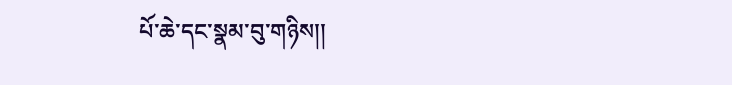པོ་ཆེ་དང་སྣམ་བུ་གཉིས།།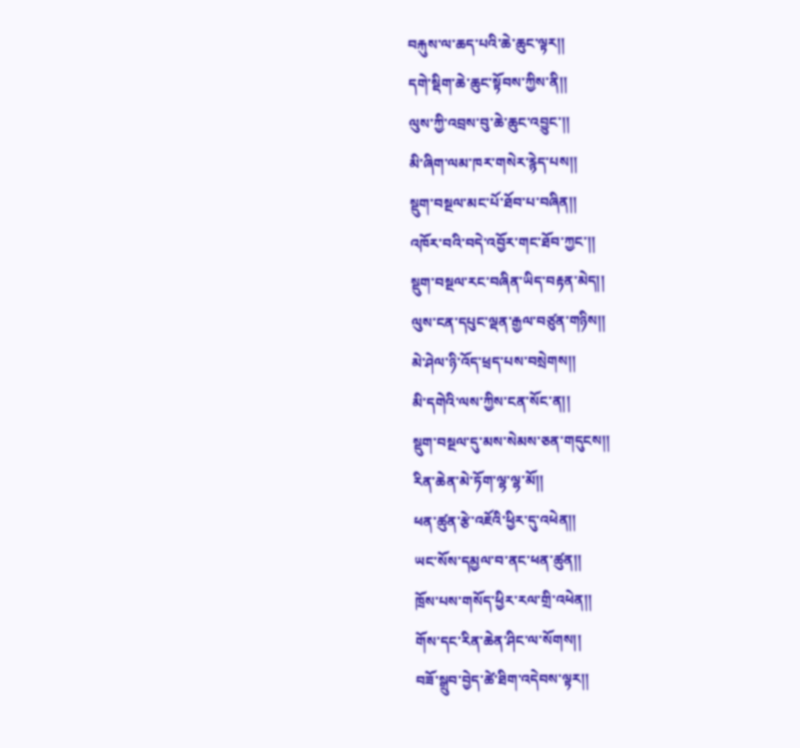བརྐུས་ལ་ཆད་པའི་ཆེ་ཆུང་ལྟར།།
དགེ་སྡིག་ཆེ་ཆུང་སྟོབས་ཀྱིས་ནི།།
ལུས་ཀྱི་འབྲས་བུ་ཆེ་ཆུང་འབྱུང་།།
མི་ཞིག་ལམ་ཁར་གསེར་རྙེད་པས།།
སྡུག་བསྔལ་མང་པོ་ཐོབ་པ་བཞིན།།
འཁོར་བའི་བདེ་འབྱོར་གང་ཐོབ་ཀྱང་།།
སྡུག་བསྔལ་རང་བཞིན་ཡིད་བརྟན་མེད།།
ལུས་ངན་དཔུང་ལྡན་རྒྱལ་བཙུན་གཉིས།།
མེ་ཤེལ་ཉི་འོད་ཕྲད་པས་བསྲེགས།།
མི་དགེའི་ལས་ཀྱིས་ངན་སོང་ན།།
སྡུག་བསྔལ་དུ་མས་སེམས་ཅན་གདུངས།།
རིན་ཆེན་མེ་ཏོག་ལྷ་ལྷ་མོ།།
ཕན་ཚུན་རྩེ་འཇོའི་ཕྱིར་དུ་འཕེན།།
ཡང་སོས་དམྱལ་བ་ནང་ཕན་ཚུན།།
ཁྲོས་པས་གསོད་ཕྱིར་རལ་གྲི་འཕེན།།
གོས་དང་རིན་ཆེན་ཤིང་ལ་སོགས།།
བཟོ་སྒྲུབ་བྱེད་ཚེ་ཐིག་འདེབས་ལྟར།།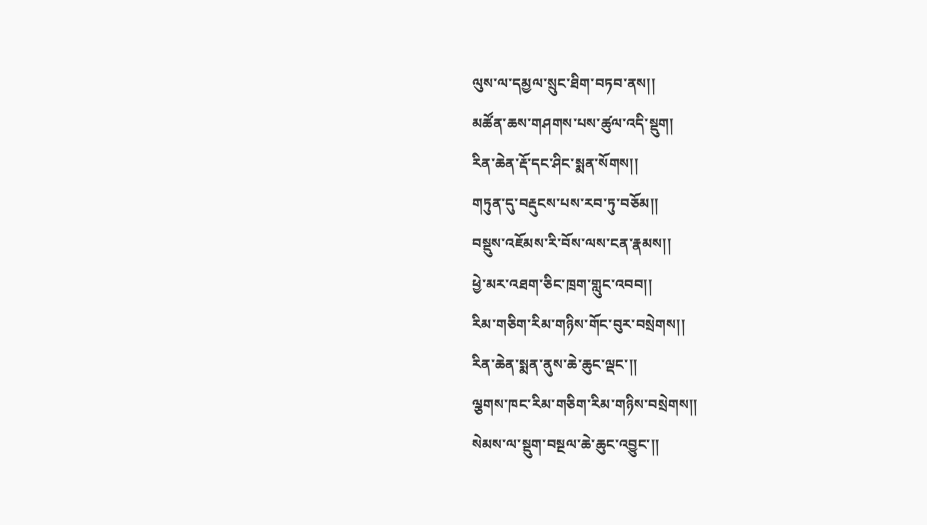ལུས་ལ་དམྱལ་སྲུང་ཐིག་བཏབ་ནས།།
མཚོན་ཆས་གཤགས་པས་ཚུལ་འདི་སྡུག།
རིན་ཆེན་རྡོ་དང་ཤིང་སྨན་སོགས།།
གཏུན་དུ་བརྡུངས་པས་རབ་ཏུ་བཅོམ།།
བསྡུས་འཇོམས་རི་བོས་ལས་ངན་རྣམས།།
ཕྱེ་མར་འཐག་ཅིང་ཁྲག་གླུང་འབབ།།
རིམ་གཅིག་རིམ་གཉིས་གོང་བུར་བསྲེགས།།
རིན་ཆེན་སྨན་ནུས་ཆེ་ཆུང་ལྡང་།།
ལྕགས་ཁང་རིམ་གཅིག་རིམ་གཉིས་བསྲེགས།།
སེམས་ལ་སྡུག་བསྔལ་ཆེ་ཆུང་འབྱུང་།།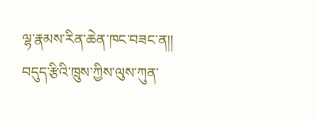ལྷ་རྣམས་རིན་ཆེན་ཁང་བཟང་ན།།
བདུད་རྩིའི་ཁྲུས་ཀྱིས་ལུས་ཀུན་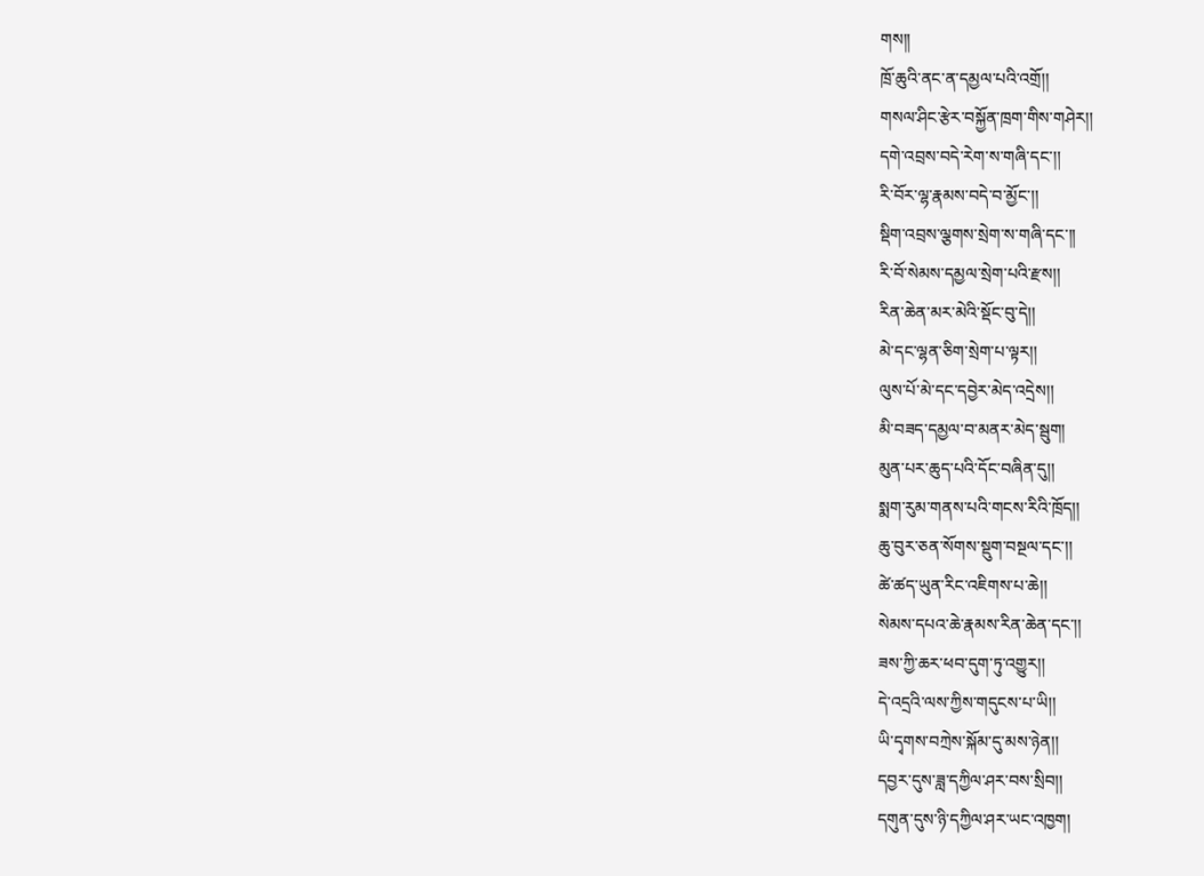གས།།
ཁྲོ་ཆུའི་ནང་ན་དམྱལ་པའི་འགྲོ།།
གསལ་ཤིང་རྩེར་བསྐྱོན་ཁྲག་གིས་གཤེར།།
དགེ་འབྲས་བདེ་རེག་ས་གཞི་དང་།།
རི་བོར་ལྷ་རྣམས་བདེ་བ་མྱོང་།།
སྡིག་འབྲས་ལྕགས་སྲེག་ས་གཞི་དང་།།
རི་བོ་སེམས་དམྱལ་སྲེག་པའི་རྫས།།
རིན་ཆེན་མར་མེའི་སྡོང་བུ་དེ།།
མེ་དང་ལྷན་ཅིག་སྲེག་པ་ལྟར།།
ལུས་པོ་མེ་དང་དབྱེར་མེད་འདྲེས།།
མི་བཟད་དམྱལ་བ་མནར་མེད་སྦུག།
མུན་པར་ཆུད་པའི་དོང་བཞིན་དུ།།
སྨག་རུམ་གནས་པའི་གངས་རིའི་ཁྲོད།།
ཆུ་བུར་ཅན་སོགས་སྡུག་བསྔལ་དང་།།
ཚེ་ཚད་ཡུན་རིང་འཇིགས་པ་ཆེ།།
སེམས་དཔའ་ཆེ་རྣམས་རིན་ཆེན་དང་།།
ཟས་ཀྱི་ཆར་ཕབ་དུག་ཏུ་འགྱུར།།
དེ་འདྲའི་ལས་ཀྱིས་གདུངས་པ་ཡི།།
ཡི་དྭགས་བཀྲེས་སྐོམ་དུ་མས་ཉེན།།
དབྱར་དུས་ཟླ་དཀྱིལ་ཤར་བས་སྲིབ།།
དགུན་དུས་ཉི་དཀྱིལ་ཤར་ཡང་འཁྱག།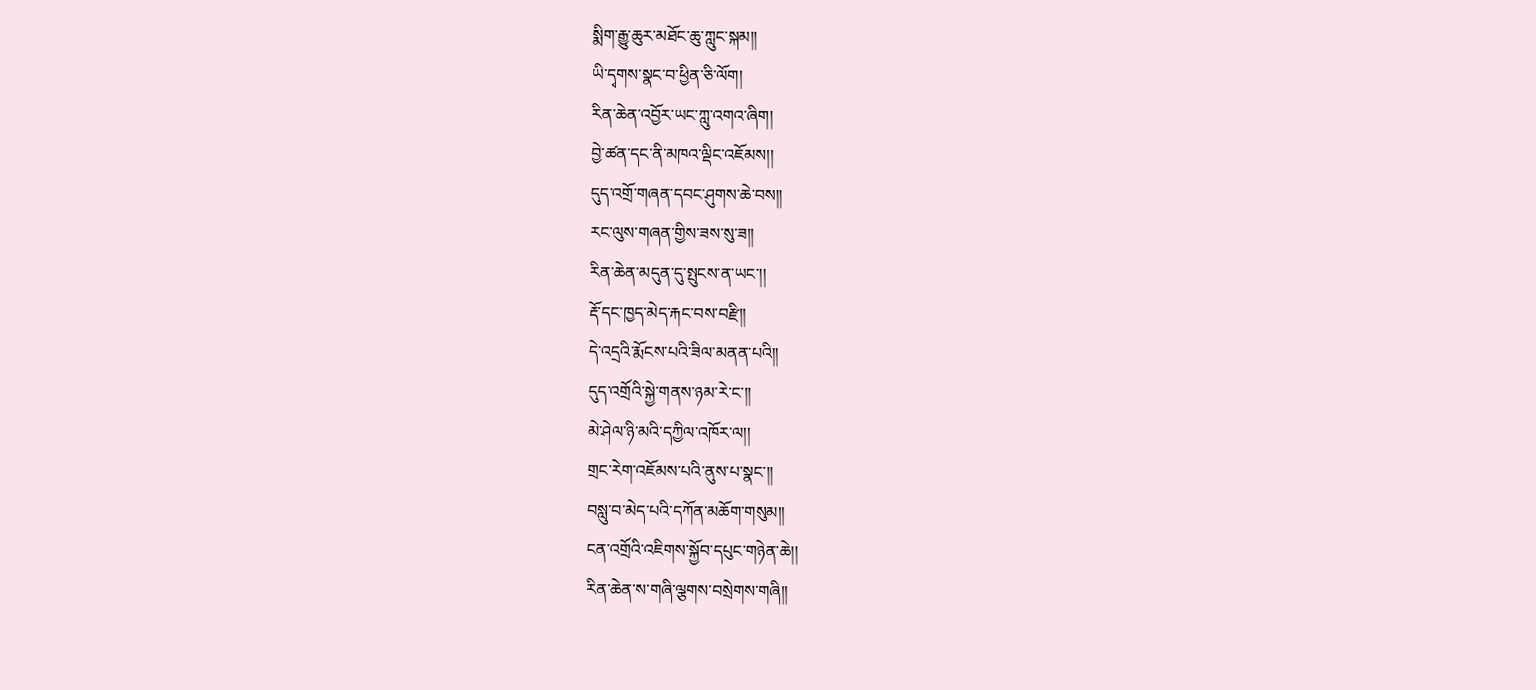སྨིག་རྒྱུ་ཆུར་མཐོང་ཆུ་ཀླུང་སྐམ།།
ཡི་དྭགས་སྣང་བ་ཕྱིན་ཅི་ལོག།
རིན་ཆེན་འབྱོར་ཡང་ཀླུ་འགའ་ཞིག།
བྱེ་ཚན་དང་ནི་མཁའ་ལྡིང་འཇོམས།།
དུད་འགྲོ་གཞན་དབང་ཤུགས་ཆེ་བས།།
རང་ལུས་གཞན་གྱིས་ཟས་སུ་ཟ།།
རིན་ཆེན་མདུན་དུ་སྤུངས་ན་ཡང་།།
རྡོ་དང་ཁྱད་མེད་རྐང་བས་བརྫི།།
དེ་འདྲའི་རྨོངས་པའི་ཟིལ་མནན་པའི།།
དུད་འགྲོའི་སྐྱེ་གནས་ཉམ་རེ་ང་།།
མེ་ཤེལ་ཉི་མའི་དཀྱིལ་འཁོར་ལ།།
གྲང་རེག་འཇོམས་པའི་ནུས་པ་སྣང་།།
བསླུ་བ་མེད་པའི་དཀོན་མཆོག་གསུམ།།
ངན་འགྲོའི་འཇིགས་སྐྱོབ་དཔུང་གཉེན་ཆེ།།
རིན་ཆེན་ས་གཞི་ལྕགས་བསྲེགས་གཞི།།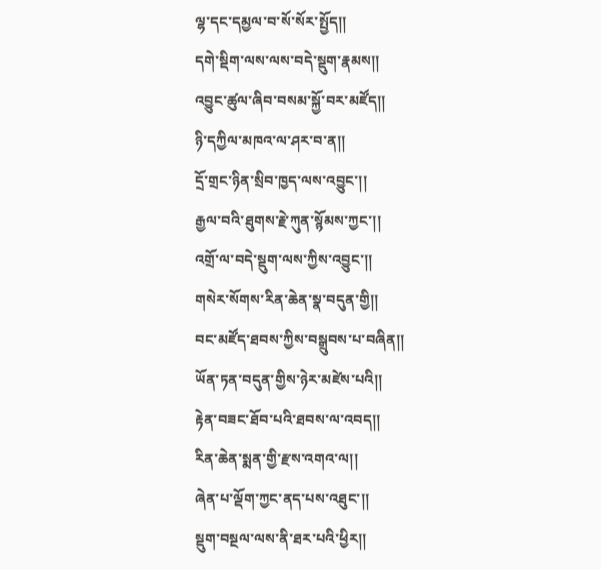ལྷ་དང་དམྱལ་བ་སོ་སོར་སྤྱོད།།
དགེ་སྡིག་ལས་ལས་བདེ་སྡུག་རྣམས།།
འབྱུང་ཚུལ་ཞིབ་བསམ་སྐྱོ་བར་མཛོད།།
ཉི་དཀྱིལ་མཁའ་ལ་ཤར་བ་ན།།
དྲོ་གྲང་ཉིན་སྲིབ་ཁྱད་ལས་འབྱུང་།།
རྒྱལ་བའི་ཐུགས་རྗེ་ཀུན་སྙོམས་ཀྱང་།།
འགྲོ་ལ་བདེ་སྡུག་ལས་ཀྱིས་འབྱུང་།།
གསེར་སོགས་རིན་ཆེན་སྣ་བདུན་གྱི།།
བང་མཛོད་ཐབས་ཀྱིས་བསྒྲུབས་པ་བཞིན།།
ཡོན་ཏན་བདུན་གྱིས་ཉེར་མཛེས་པའི།།
རྟེན་བཟང་ཐོབ་པའི་ཐབས་ལ་འབད།།
རིན་ཆེན་སྨན་གྱི་རྫས་འགའ་ལ།།
ཞེན་པ་ལྡོག་ཀྱང་ནད་པས་འཐུང་།།
སྡུག་བསྔལ་ལས་ནི་ཐར་པའི་ཕྱིར།།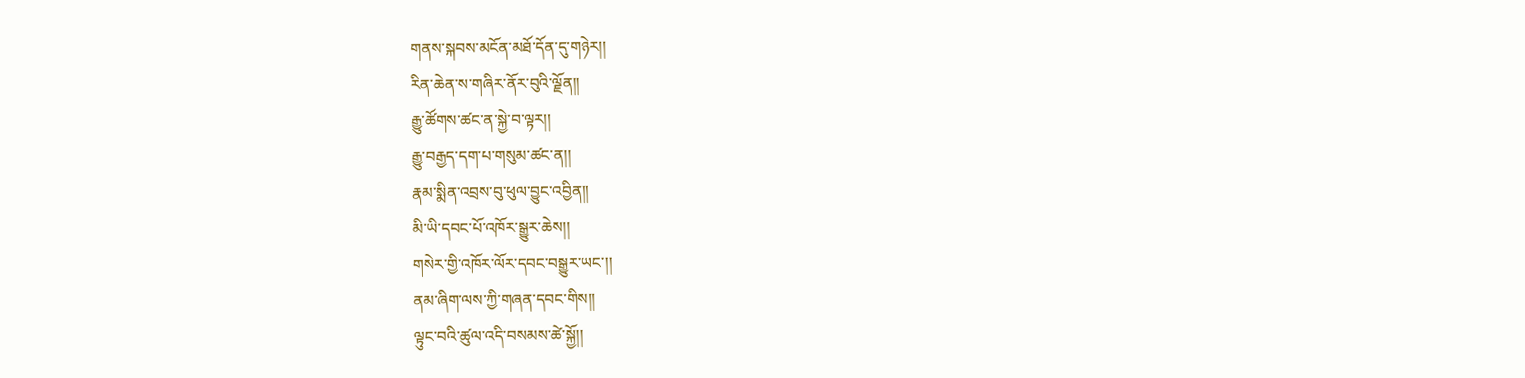གནས་སྐབས་མངོན་མཐོ་དོན་དུ་གཉེར།།
རིན་ཆེན་ས་གཞིར་ནོར་བུའི་ལྗོན།།
རྒྱུ་ཚོགས་ཚང་ན་སྐྱེ་བ་ལྟར།།
རྒྱུ་བརྒྱད་དག་པ་གསུམ་ཚང་ན།།
རྣམ་སྨིན་འབྲས་བུ་ཕུལ་བྱུང་འབྱིན།།
མི་ཡི་དབང་པོ་འཁོར་སྒྱུར་ཆེས།།
གསེར་གྱི་འཁོར་ལོར་དབང་བསྒྱུར་ཡང་།།
ནམ་ཞིག་ལས་ཀྱི་གཞན་དབང་གིས།།
ལྟུང་བའི་ཚུལ་འདི་བསམས་ཚེ་སྐྱོ།།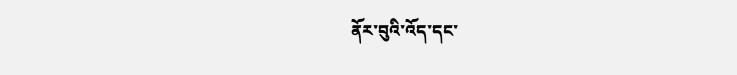ནོར་བུའི་འོད་དང་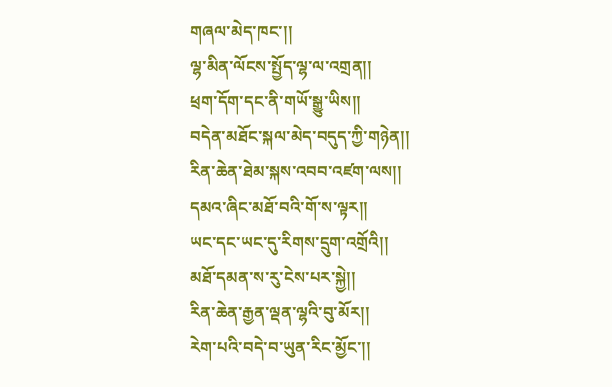གཞལ་མེད་ཁང་།།
ལྷ་མིན་ལོངས་སྤྱོད་ལྷ་ལ་འགྲན།།
ཕྲག་དོག་དང་ནི་གཡོ་སྒྱུ་ཡིས།།
བདེན་མཐོང་སྐལ་མེད་བདུད་ཀྱི་གཉེན།།
རིན་ཆེན་ཐེམ་སྐས་འབབ་འཛག་ལས།།
དམའ་ཞིང་མཐོ་བའི་གོ་ས་ལྟར།།
ཡང་དང་ཡང་དུ་རིགས་དྲུག་འགྲོའི།།
མཐོ་དམན་ས་རུ་ངེས་པར་སྐྱེ།།
རིན་ཆེན་རྒྱན་ལྡན་ལྷའི་བུ་མོར།།
རེག་པའི་བདེ་བ་ཡུན་རིང་མྱོང་།།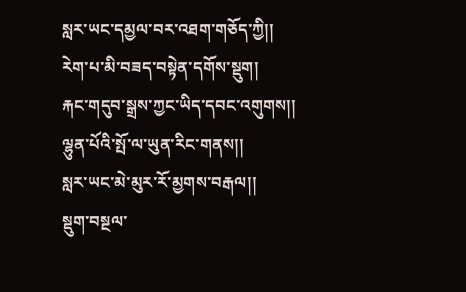སླར་ཡང་དམྱལ་བར་འཐག་གཅོད་ཀྱི།།
རེག་པ་མི་བཟད་བསྟེན་དགོས་སྡུག།
རྐང་གདུབ་སྒྲས་ཀྱང་ཡིད་དབང་འགུགས།།
ལྷུན་པོའི་སྤོ་ལ་ཡུན་རིང་གནས།།
སླར་ཡང་མེ་མུར་རོ་མྱགས་བརྒལ།།
སྡུག་བསྔལ་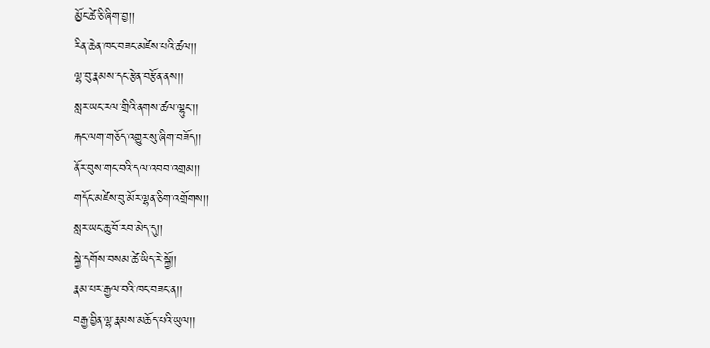མྱོང་ཚེ་ཅི་ཞིག་བྱ།།
རིན་ཆེན་ཁང་བཟང་མཛེས་པའི་ཚལ།།
ལྷ་བུ་རྣམས་དང་རྩེན་བརྩོན་ནས།།
སླར་ཡང་རལ་གྲིའི་ནགས་ཚལ་ལྷུང་།།
རྐང་ལག་གཅོད་འགྱུར་སུ་ཞིག་བཟོད།།
ནོར་བུས་གང་བའི་དལ་འབབ་འགྲམ།།
གདོང་མཛེས་བུ་མོར་ལྷན་ཅིག་འགྲོགས།།
སླར་ཡང་ཆུ་བོ་རབ་མེད་དུ།།
སྐྱེ་དགོས་བསམ་ཚེ་ཡིད་རེ་སྐྱོ།།
རྣམ་པར་རྒྱལ་བའི་ཁང་བཟང་ན།།
བརྒྱ་བྱིན་ལྷ་རྣམས་མཆོད་པའི་ཡུལ།།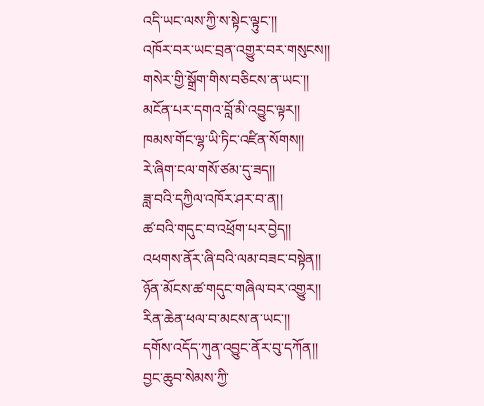འདི་ཡང་ལས་ཀྱི་ས་སྟེང་ལྟུང་།།
འཁོར་བར་ཡང་བྲན་འགྱུར་བར་གསུངས།།
གསེར་གྱི་སྒྲོག་གིས་བཅིངས་ན་ཡང་།།
མངོན་པར་དགའ་བློ་མི་འབྱུང་ལྟར།།
ཁམས་གོང་ལྷ་ཡི་ཏིང་འཛིན་སོགས།།
རེ་ཞིག་ངལ་གསོ་ཙམ་དུ་ཟད།།
ཟླ་བའི་དཀྱིལ་འཁོར་ཤར་བ་ན།།
ཚ་བའི་གདུང་བ་འཕྲོག་པར་བྱེད།།
འཕགས་ནོར་ཞི་བའི་ལམ་བཟང་བསྟེན།།
ཉོན་མོངས་ཚ་གདུང་གཞིལ་བར་འགྱུར།།
རིན་ཆེན་ཕལ་བ་མངས་ན་ཡང་།།
དགོས་འདོད་ཀུན་འབྱུང་ནོར་བུ་དཀོན།།
བྱང་ཆུབ་སེམས་ཀྱི་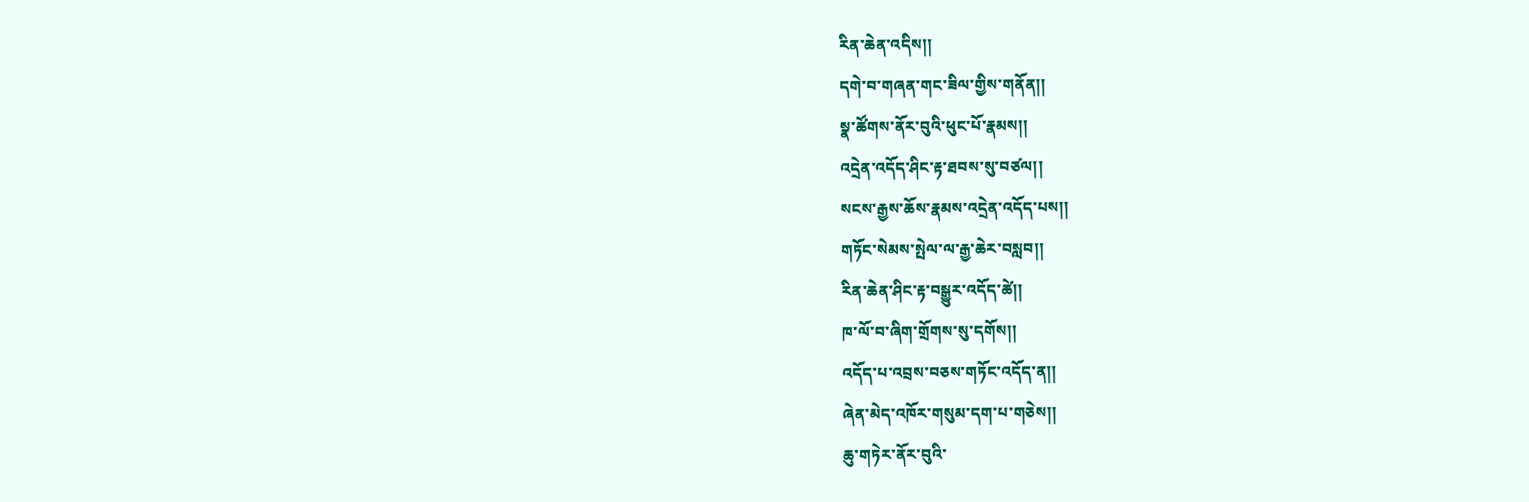རིན་ཆེན་འདིས།།
དགེ་བ་གཞན་གང་ཟིལ་གྱིས་གནོན།།
སྣ་ཚོགས་ནོར་བུའི་ཕུང་པོ་རྣམས།།
འདྲེན་འདོད་ཤིང་རྟ་ཐབས་སུ་བཙལ།།
སངས་རྒྱས་ཆོས་རྣམས་འདྲེན་འདོད་པས།།
གཏོང་སེམས་སྤེལ་ལ་རྒྱ་ཆེར་བསླབ།།
རིན་ཆེན་ཤིང་རྟ་བསྒྱུར་འདོད་ཚེ།།
ཁ་ལོ་བ་ཞིག་གྲོགས་སུ་དགོས།།
འདོད་པ་འབྲས་བཅས་གཏོང་འདོད་ན།།
ཞེན་མེད་འཁོར་གསུམ་དག་པ་གཅེས།།
ཆུ་གཏེར་ནོར་བུའི་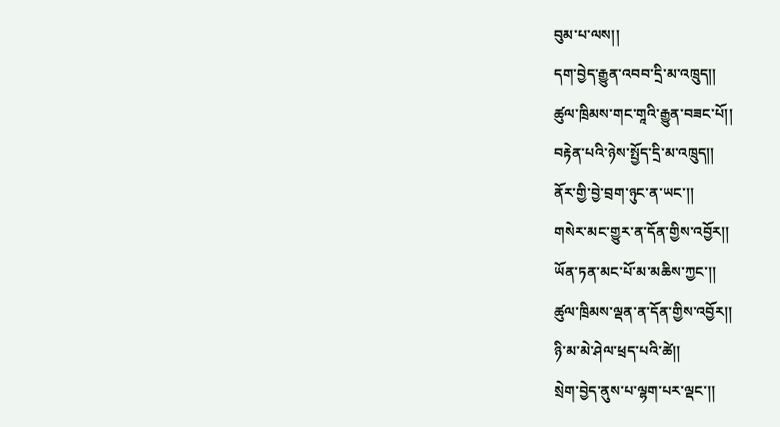བུམ་པ་ལས།།
དག་བྱེད་རྒྱུན་འབབ་དྲི་མ་འཁྲུད།།
ཚུལ་ཁྲིམས་གང་གཱའི་རྒྱུན་བཟང་པོ།།
བརྟེན་པའི་ཉེས་སྤྱོད་དྲི་མ་འཁྲུད།།
ནོར་གྱི་བྱེ་བྲག་ཉུང་ན་ཡང་།།
གསེར་མང་གྱུར་ན་དོན་གྱིས་འབྱོར།།
ཡོན་ཏན་མང་པོ་མ་མཆིས་ཀྱང་།།
ཚུལ་ཁྲིམས་ལྡན་ན་དོན་གྱིས་འབྱོར།།
ཉི་མ་མེ་ཤེལ་ཕྲད་པའི་ཚེ།།
སྲེག་བྱེད་ནུས་པ་ལྷག་པར་ལྡང་།།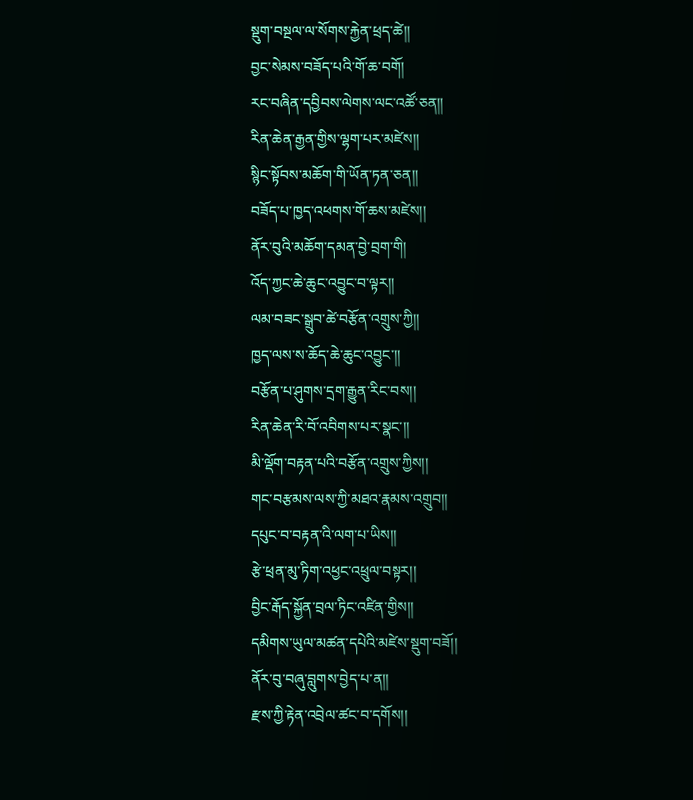སྡུག་བསྔལ་ལ་སོགས་རྐྱེན་ཕྲད་ཚེ།།
བྱང་སེམས་བཟོད་པའི་གོ་ཆ་བགོ།
རང་བཞིན་དབྱིབས་ལེགས་ལང་འཚོ་ཅན།།
རིན་ཆེན་རྒྱན་གྱིས་ལྷག་པར་མཛེས།།
སྙིང་སྟོབས་མཆོག་གི་ཡོན་ཏན་ཅན།།
བཟོད་པ་ཁྱད་འཕགས་གོ་ཆས་མཛེས།།
ནོར་བུའི་མཆོག་དམན་བྱེ་བྲག་གི།
འོད་ཀྱང་ཆེ་ཆུང་འབྱུང་བ་ལྟར།།
ལམ་བཟང་སྒྲུབ་ཚེ་བརྩོན་འགྲུས་ཀྱི།།
ཁྱད་ལས་ས་ཆོད་ཆེ་ཆུང་འབྱུང་།།
བརྩོན་པ་ཤུགས་དྲག་རྒྱུན་རིང་བས།།
རིན་ཆེན་རི་བོ་འབིགས་པར་སྣང་།།
མི་ལྡོག་བརྟན་པའི་བརྩོན་འགྲུས་ཀྱིས།།
གང་བརྩམས་ལས་ཀྱི་མཐའ་རྣམས་འགྲུབ།།
དཔུང་བ་བརྟན་འི་ལག་པ་ཡིས།།
རྩེ་ཕྲན་མུ་ཏིག་འཕྱང་འཕྲུལ་བསྟར།།
བྱིང་རྒོད་སྐྱོན་བྲལ་ཏིང་འཛིན་གྱིས།།
དམིགས་ཡུལ་མཚན་དཔེའི་མཛེས་སྡུག་བཟོ།།
ནོར་བུ་བཞུ་བླུགས་བྱེད་པ་ན།།
རྫས་ཀྱི་རྟེན་འབྲེལ་ཚང་བ་དགོས།།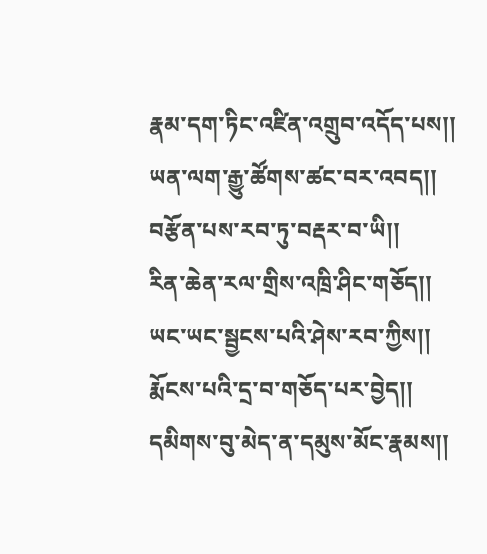རྣམ་དག་ཏིང་འཛིན་འགྲུབ་འདོད་པས།།
ཡན་ལག་རྒྱུ་ཚོགས་ཚང་བར་འབད།།
བརྩོན་པས་རབ་ཏུ་བརྡར་བ་ཡི།།
རིན་ཆེན་རལ་གྲིས་འཁྲི་ཤིང་གཅོད།།
ཡང་ཡང་སྦྱངས་པའི་ཤེས་རབ་ཀྱིས།།
རྨོངས་པའི་དྲ་བ་གཅོད་པར་བྱེད།།
དམིགས་བུ་མེད་ན་དམུས་མོང་རྣམས།།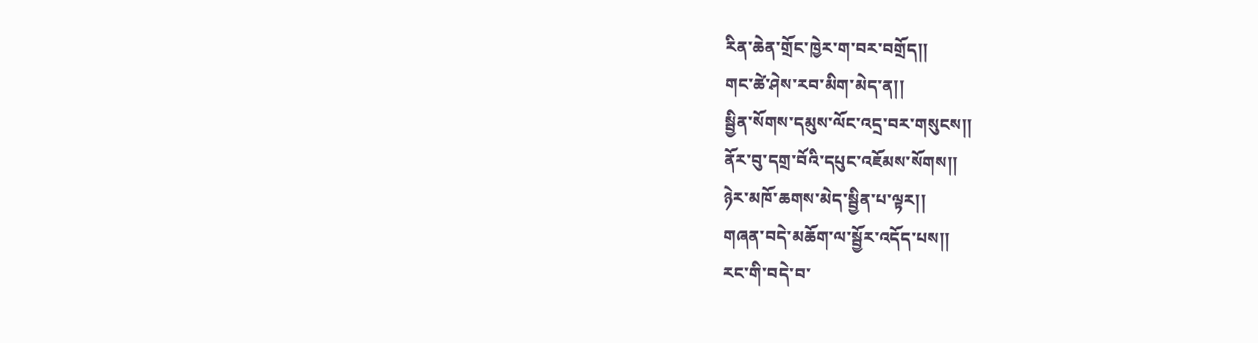རིན་ཆེན་གྲོང་ཁྱེར་ག་བར་བགྲོད།།
གང་ཚེ་ཤེས་རབ་མིག་མེད་ན།།
སྦྱིན་སོགས་དམུས་ལོང་འདྲ་བར་གསུངས།།
ནོར་བུ་དགྲ་བོའི་དཔུང་འཇོམས་སོགས།།
ཉེར་མཁོ་ཆགས་མེད་སྦྱིན་པ་ལྟར།།
གཞན་བདེ་མཆོག་ལ་སྦྱོར་འདོད་པས།།
རང་གི་བདེ་བ་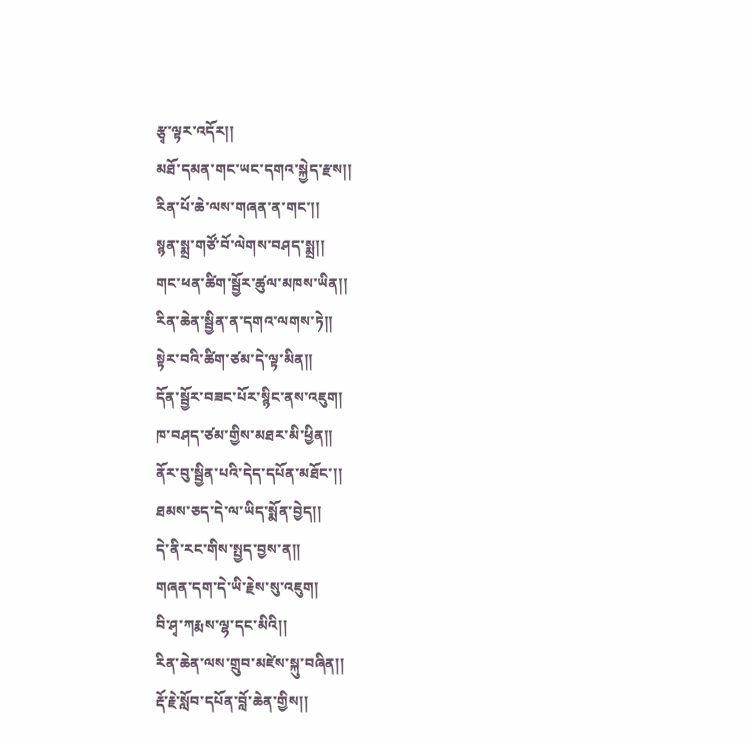རྩྭ་ལྟར་འདོར།།
མཐོ་དམན་གང་ཡང་དགའ་སྐྱེད་རྫས།།
རིན་པོ་ཆེ་ལས་གཞན་ན་གང་།།
སྙན་སྨྲ་གཙོ་བོ་ལེགས་བཤད་སྨྲ།།
གང་ཕན་ཚིག་སྦྱོར་ཚུལ་མཁས་ཡིན།།
རིན་ཆེན་སྦྱིན་ན་དགའ་ལགས་ཏེ།།
སྟེར་བའི་ཚིག་ཙམ་དེ་ལྟ་མིན།།
དོན་སྦྱོར་བཟང་པོར་སྙིང་ནས་འཇུག།
ཁ་བཤད་ཙམ་གྱིས་མཐར་མི་ཕྱིན།།
ནོར་བུ་སྦྱིན་པའི་དེད་དཔོན་མཐོང་།།
ཐམས་ཅད་དེ་ལ་ཡིད་སྨོན་བྱེད།།
དེ་ནི་རང་གིས་སྤྱད་བྱས་ན།།
གཞན་དག་དེ་ཡི་རྗེས་སུ་འཇུག།
བི་ཤྭ་ཀརྨས་ལྷ་དང་མིའི།།
རིན་ཆེན་ལས་གྲུབ་མཛེས་སྐུ་བཞིན།།
རྡོ་རྗེ་སློབ་དཔོན་བློ་ཆེན་གྱིས།།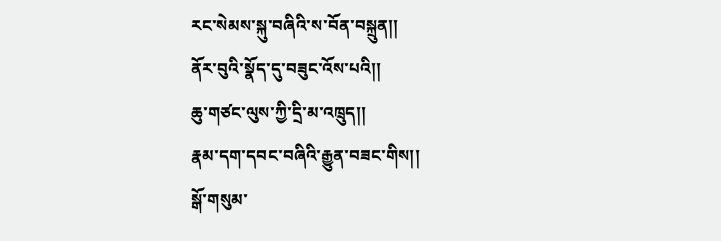རང་སེམས་སྐུ་བཞིའི་ས་བོན་བསྐྲུན།།
ནོར་བུའི་སྣོད་དུ་བཟུང་འོས་པའི།།
ཆུ་གཙང་ལུས་ཀྱི་དྲི་མ་འཁྲུད།།
རྣམ་དག་དབང་བཞིའི་རྒྱུན་བཟང་གིས།།
སྒོ་གསུམ་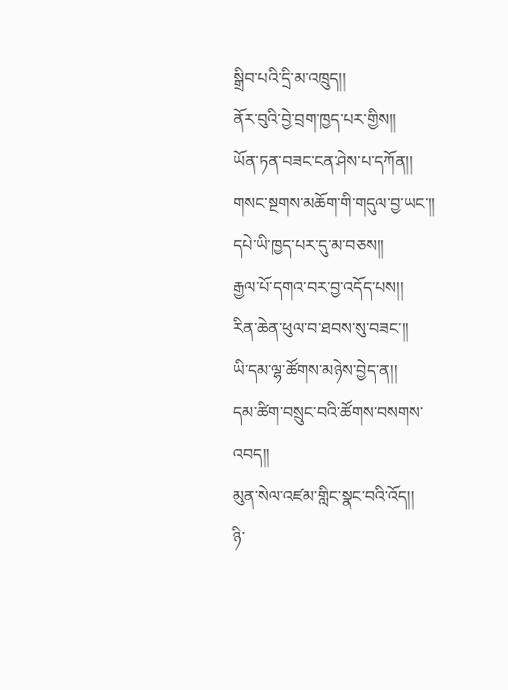སྒྲིབ་པའི་དྲི་མ་འཁྲུད།།
ནོར་བུའི་བྱེ་བྲག་ཁྱད་པར་གྱིས།།
ཡོན་ཏན་བཟང་ངན་ཤེས་པ་དཀོན།།
གསང་སྔགས་མཆོག་གི་གདུལ་བྱ་ཡང་།།
དཔེ་ཡི་ཁྱད་པར་དུ་མ་བཅས།།
རྒྱལ་པོ་དགའ་བར་བྱ་འདོད་པས།།
རིན་ཆེན་ཕུལ་བ་ཐབས་སུ་བཟང་།།
ཡི་དམ་ལྷ་ཚོགས་མཉེས་བྱེད་ན།།
དམ་ཚིག་བསྲུང་བའི་ཚོགས་བསགས་འབད།།
མུན་སེལ་འཛམ་གླིང་སྣང་བའི་འོད།།
ཉི་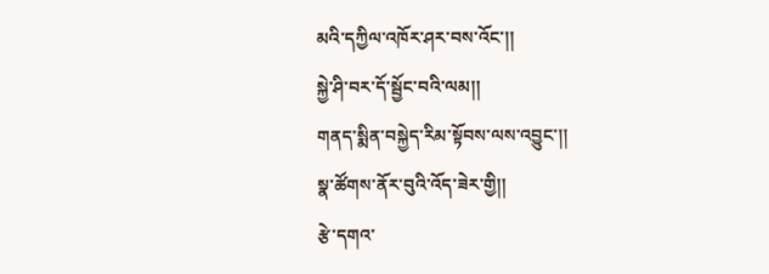མའི་དཀྱིལ་འཁོར་ཤར་བས་འོང་།།
སྐྱེ་ཤི་བར་དོ་སྦྱོང་བའི་ལམ།།
གནད་སྨིན་བསྐྱེད་རིམ་སྟོབས་ལས་འབྱུང་།།
སྣ་ཚོགས་ནོར་བུའི་འོད་ཟེར་གྱི།།
རྩེ་དགའ་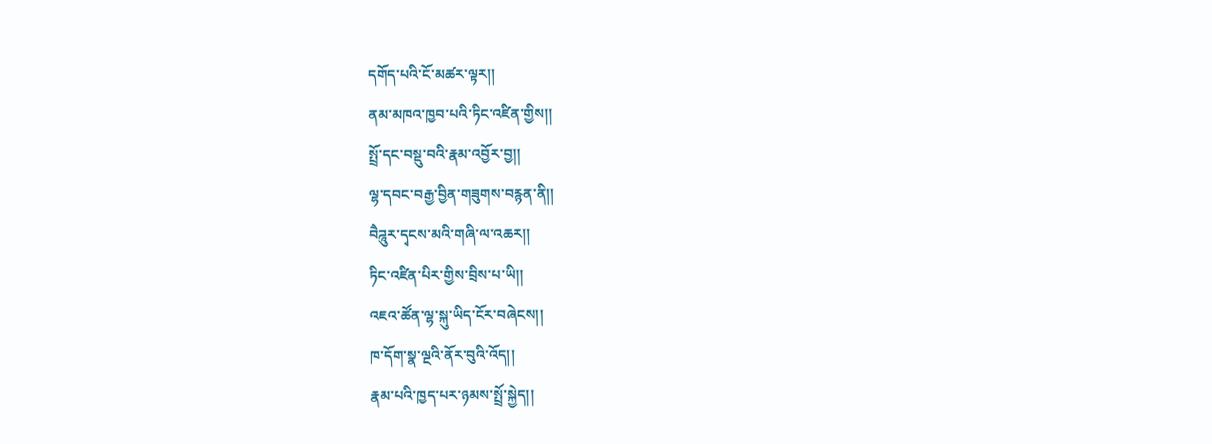དགོད་པའི་ངོ་མཚར་ལྟར།།
ནམ་མཁའ་ཁྱབ་པའི་ཏིང་འཛིན་གྱིས།།
སྤྲོ་དང་བསྡུ་བའི་རྣམ་འབྱོར་བྱ།།
ལྷ་དབང་བརྒྱ་བྱིན་གཟུགས་བརྙན་ནི།།
བཻཌཱུར་དྭངས་མའི་གཞི་ལ་འཆར།།
ཏིང་འཛིན་པིར་གྱིས་བྲིས་པ་ཡི།།
འཇའ་ཚོན་ལྷ་སྐུ་ཡིད་ངོར་བཞེངས།།
ཁ་དོག་སྣ་ལྔའི་ནོར་བུའི་འོད།།
རྣམ་པའི་ཁྱད་པར་ཉམས་སྤྲོ་སྐྱེད།།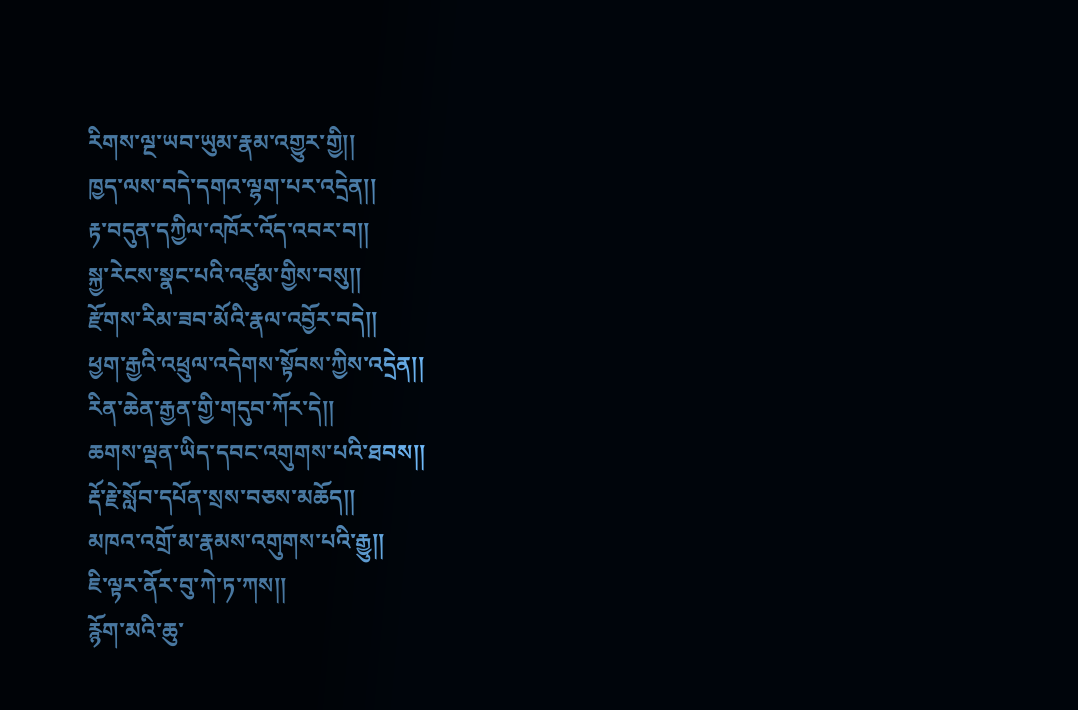རིགས་ལྔ་ཡབ་ཡུམ་རྣམ་འགྱུར་གྱི།།
ཁྱད་ལས་བདེ་དགའ་ལྷག་པར་འདྲེན།།
རྟ་བདུན་དཀྱིལ་འཁོར་འོད་འབར་བ།།
སྐྱ་རེངས་སྣང་པའི་འཛུམ་གྱིས་བསུ།།
རྫོགས་རིམ་ཟབ་མོའི་རྣལ་འབྱོར་བདེ།།
ཕྱག་རྒྱའི་འཕྲུལ་འདེགས་སྟོབས་ཀྱིས་འདྲེན།།
རིན་ཆེན་རྒྱན་གྱི་གདུབ་ཀོར་དེ།།
ཆགས་ལྡན་ཡིད་དབང་འགུགས་པའི་ཐབས།།
རྡོ་རྗེ་སློབ་དཔོན་སྲས་བཅས་མཆོད།།
མཁའ་འགྲོ་མ་རྣམས་འགུགས་པའི་རྒྱུ།།
ཇི་ལྟར་ནོར་བུ་ཀེ་ཏ་ཀས།།
རྙོག་མའི་ཆུ་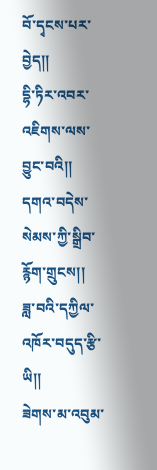བོ་དྭངས་པར་བྱེད།།
དྷི་ཏིར་འབར་འཇིགས་ལས་བྱུང་བའི།།
དགའ་བདེས་སེམས་ཀྱི་སྒྲིབ་རྙོག་གྲུངས།།
ཟླ་བའི་དཀྱིལ་འཁོར་བདུད་རྩི་ཡི།།
ཟེགས་མ་འབུམ་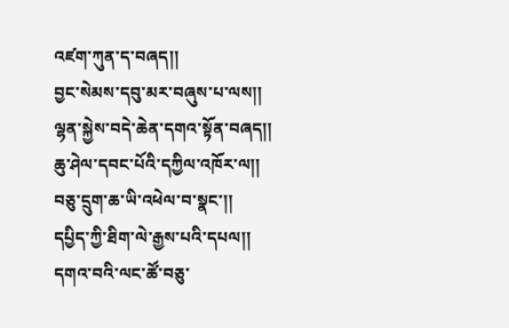འཛག་ཀུན་ད་བཞད།།
བྱང་སེམས་དབུ་མར་བཞུས་པ་ལས།།
ལྷན་སྐྱེས་བདེ་ཆེན་དགའ་སྟོན་བཞད།།
ཆུ་ཤེལ་དབང་པོའི་དཀྱིལ་འཁོར་ལ།།
བཅུ་དྲུག་ཆ་ཡི་འཕེལ་བ་སྣང་།།
དཔྱིད་ཀྱི་ཐིག་ལེ་རྒྱས་པའི་དཔལ།།
དགའ་བའི་ལང་ཚོ་བཅུ་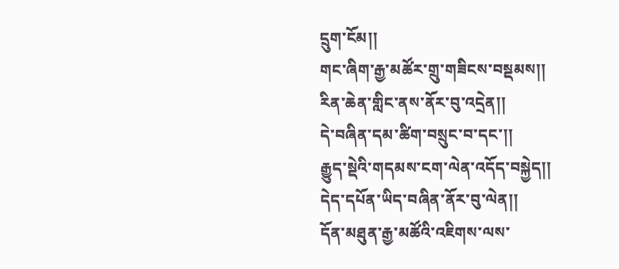དྲུག་ངོམ།།
གང་ཞིག་རྒྱ་མཚོར་གྲུ་གཟིངས་བསྡམས།།
རིན་ཆེན་གླིང་ནས་ནོར་བུ་འདྲེན།།
དེ་བཞིན་དམ་ཚིག་བསྲུང་བ་དང་།།
རྒྱུད་སྡེའི་གདམས་ངག་ལེན་འདོད་བསྐྱེད།།
དེད་དཔོན་ཡིད་བཞིན་ནོར་བུ་ལེན།།
དོན་མཐུན་རྒྱ་མཚོའི་འཇིགས་ལས་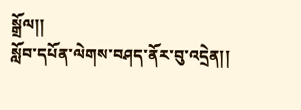སྒྲོལ།།
སློབ་དཔོན་ལེགས་བཤད་ནོར་བུ་འདྲེན།།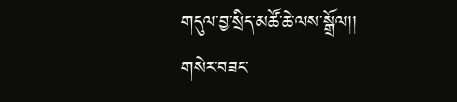གདུལ་བྱ་སྲིད་མཚོ་ཆེ་ལས་སྒྲོལ།།
གསེར་བཟང་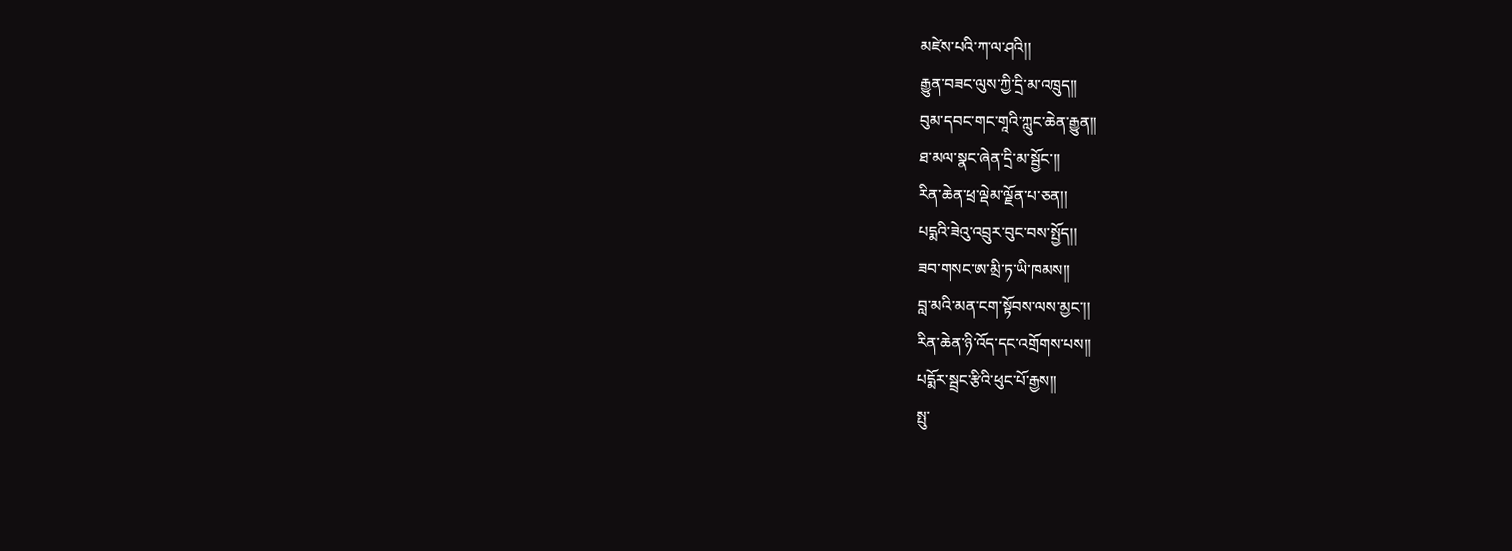མཛེས་པའི་ཀ་ལ་ཤའི།།
རྒྱུན་བཟང་ལུས་ཀྱི་དྲི་མ་འཁྲུད།།
བུམ་དབང་གང་གཱའི་ཀླུང་ཆེན་རྒྱུན།།
ཐ་མལ་སྣང་ཞེན་དྲི་མ་སྦྱོང་།།
རིན་ཆེན་ཕྲ་ལྡེམ་ལྗོན་པ་ཅན།།
པདྨའི་ཟེའུ་འབྲུར་བུང་བས་སྤྱོད།།
ཟབ་གསང་ཨ་མྲི་ཏ་ཡི་ཁམས།།
བླ་མའི་མན་ངག་སྟོབས་ལས་མྱང་།།
རིན་ཆེན་ཉི་འོད་དང་འགྲོགས་པས།།
པདྨོར་སྦྲང་རྩིའི་ཕུང་པོ་རྒྱས།།
སྤུ་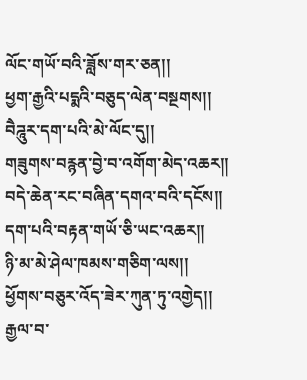ལོང་གཡོ་བའི་ཟློས་གར་ཅན།།
ཕྱག་རྒྱའི་པདྨའི་བཅུད་ལེན་བསྔགས།།
བཻཌཱུར་དག་པའི་མེ་ལོང་དུ།།
གཟུགས་བརྙན་བྱེ་བ་འགོག་མེད་འཆར།།
བདེ་ཆེན་རང་བཞིན་དགའ་བའི་དངོས།།
དག་པའི་བརྟན་གཡོ་ཅི་ཡང་འཆར།།
ཉི་མ་མེ་ཤེལ་ཁམས་གཅིག་ལས།།
ཕྱོགས་བཅུར་འོད་ཟེར་ཀུན་ཏུ་འགྱེད།།
རྒྱལ་བ་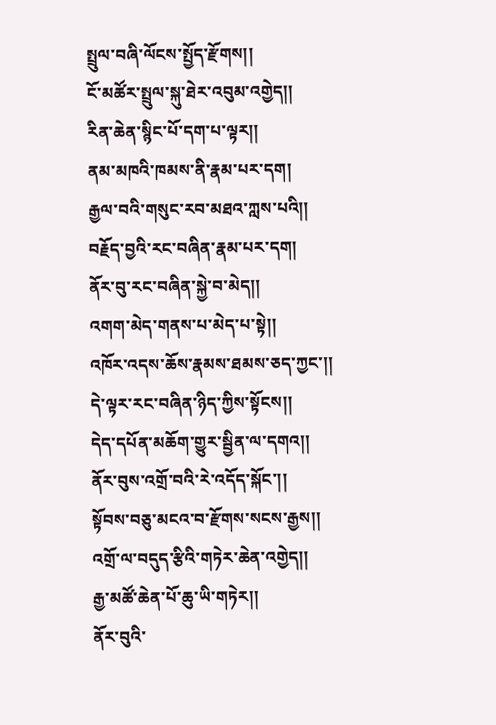སྤྲུལ་བཞི་ལོངས་སྤྱོད་རྫོགས།།
ངོ་མཚོར་སྤྲུལ་སྐུ་ཐེར་འབུམ་འགྱེད།།
རིན་ཆེན་སྙིང་པོ་དག་པ་ལྟར།།
ནམ་མཁའི་ཁམས་ནི་རྣམ་པར་དག།
རྒྱལ་བའི་གསུང་རབ་མཐའ་ཀླས་པའི།།
བརྗོད་བྱའི་རང་བཞིན་རྣམ་པར་དག།
ནོར་བུ་རང་བཞིན་སྐྱེ་བ་མེད།།
འགག་མེད་གནས་པ་མེད་པ་སྟེ།།
འཁོར་འདས་ཆོས་རྣམས་ཐམས་ཅད་ཀྱང་།།
དེ་ལྟར་རང་བཞིན་ཉིད་ཀྱིས་སྟོངས།།
དེད་དཔོན་མཆོག་གྱུར་སྦྱིན་ལ་དགའ།།
ནོར་བུས་འགྲོ་བའི་རེ་འདོད་སྐོང་།།
སྟོབས་བཅུ་མངའ་བ་རྫོགས་སངས་རྒྱས།།
འགྲོ་ལ་བདུད་རྩིའི་གཏེར་ཆེན་འགྱེད།།
རྒྱ་མཚོ་ཆེན་པོ་ཆུ་ཡི་གཏེར།།
ནོར་བུའི་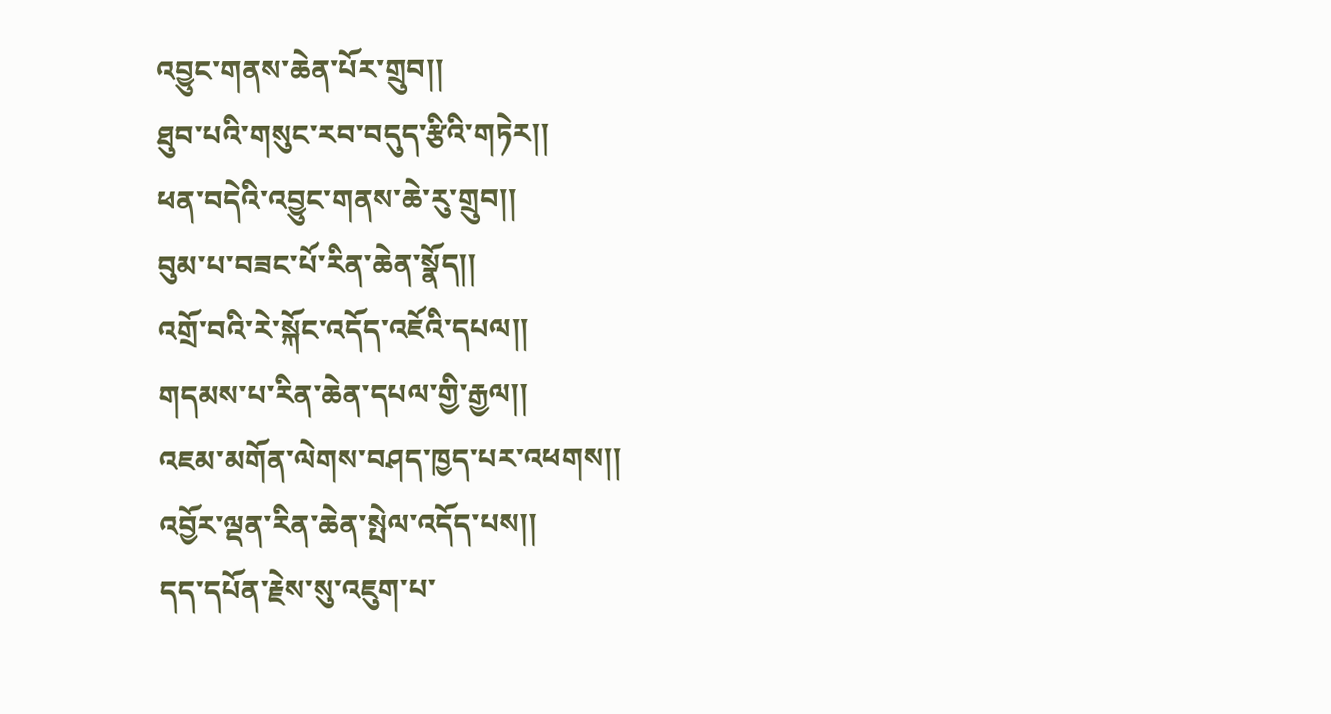འབྱུང་གནས་ཆེན་པོར་གྲུབ།།
ཐུབ་པའི་གསུང་རབ་བདུད་རྩིའི་གཏེར།།
ཕན་བདེའི་འབྱུང་གནས་ཆེ་རུ་གྲུབ།།
བུམ་པ་བཟང་པོ་རིན་ཆེན་སྣོད།།
འགྲོ་བའི་རེ་སྐོང་འདོད་འཇོའི་དཔལ།།
གདམས་པ་རིན་ཆེན་དཔལ་གྱི་རྒྱལ།།
འཇམ་མགོན་ལེགས་བཤད་ཁྱད་པར་འཕགས།།
འབྱོར་ལྡན་རིན་ཆེན་སྤེལ་འདོད་པས།།
དད་དཔོན་རྗེས་སུ་འཇུག་པ་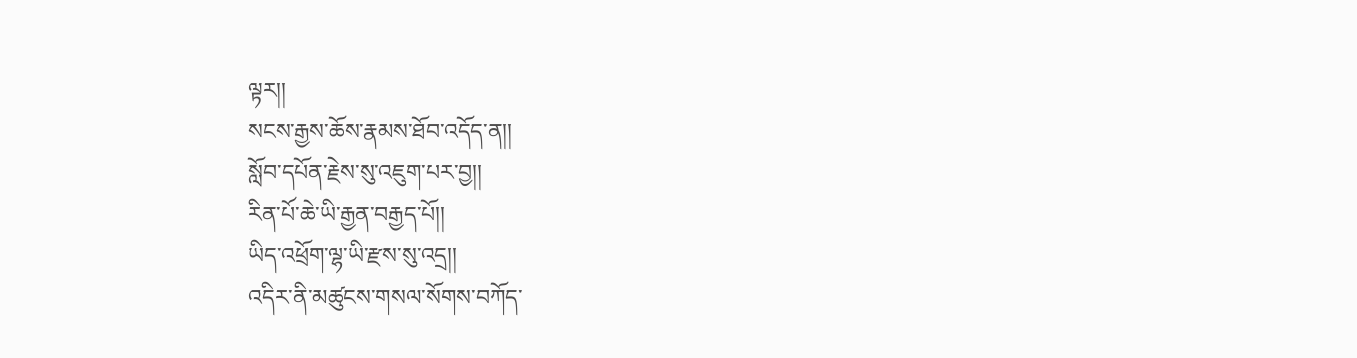ལྟར།།
སངས་རྒྱས་ཆོས་རྣམས་ཐོབ་འདོད་ན།།
སློབ་དཔོན་རྗེས་སུ་འཇུག་པར་བྱ།།
རིན་པོ་ཆེ་ཡི་རྒྱན་བརྒྱད་པོ།།
ཡིད་འཕྲོག་ལྷ་ཡི་རྫས་སུ་འདྲ།།
འདིར་ནི་མཚུངས་གསལ་སོགས་བཀོད་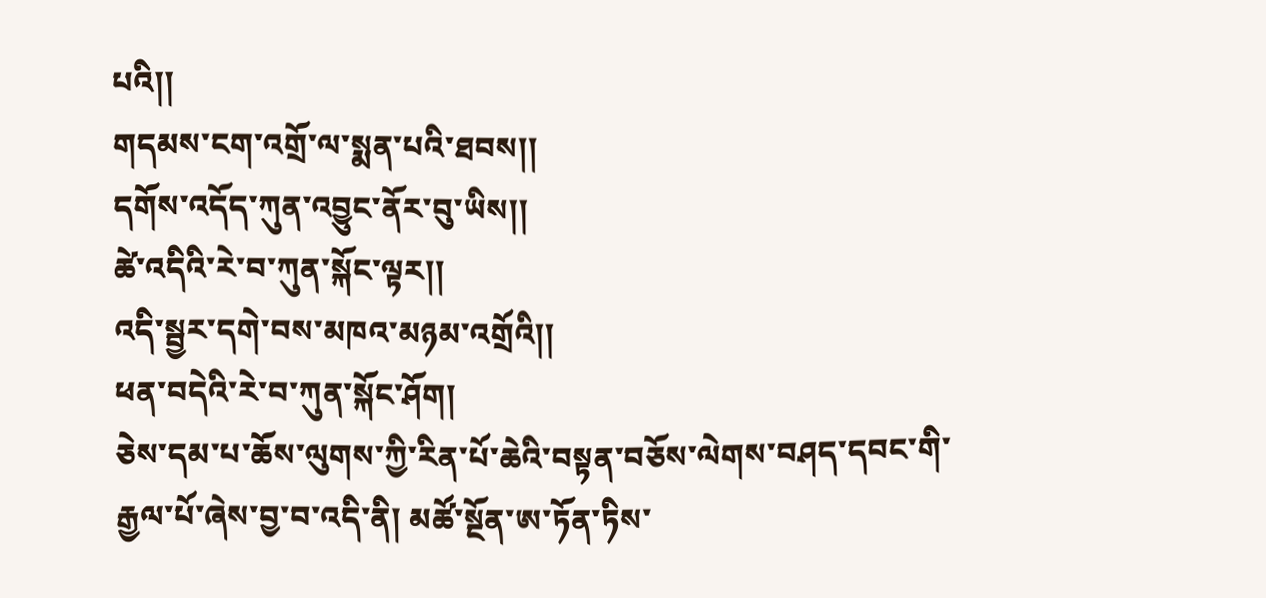པའི།།
གདམས་ངག་འགྲོ་ལ་སྨན་པའི་ཐབས།།
དགོས་འདོད་ཀུན་འབྱུང་ནོར་བུ་ཡིས།།
ཚེ་འདིའི་རེ་བ་ཀུན་སྐོང་ལྟར།།
འདི་སྦྱར་དགེ་བས་མཁའ་མཉམ་འགྲོའི།།
ཕན་བདེའི་རེ་བ་ཀུན་སྐོང་ཤོག།
ཅེས་དམ་པ་ཆོས་ལུགས་ཀྱི་རིན་པོ་ཆེའི་བསྟན་བཅོས་ལེགས་བཤད་དབང་གི་རྒྱལ་པོ་ཞེས་བྱ་བ་འདི་ནི། མཚོ་སྔོན་ཨ་ཏོན་ཏིས་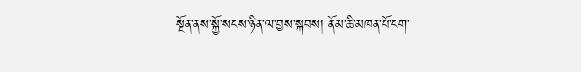སྔོན་ནས་སྐྱོ་སངས་ཉིན་ལ་བྱས་སྐབས། ནོམ་ཆི་མཁན་པོ་ངག་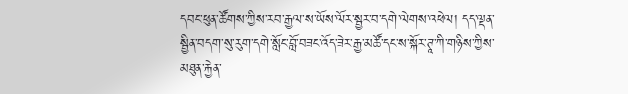དབང་ཕུན་ཚོགས་ཀྱིས་རབ་རྒྱལ་ས་ཡོས་ལོར་སྦྱར་བ་དགེ་ལེགས་འཕེལ། དད་ལྡན་སྦྱིན་བདག་སུ་རུག་དགེ་སློང་བློ་བཟང་འོད་ཟེར་རྒྱ་མཚོ་དང་ས་སྐོར་ཊཱ་ཀི་གཉིས་ཀྱིས་མཐུན་རྐྱེན་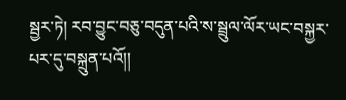སྦྱར་ཏེ། རབ་བྱུང་བཅུ་བདུན་པའི་ས་སྦྲུལ་ལོར་ཡང་བསྐྱར་པར་དུ་བསྐྲུན་པའོ།།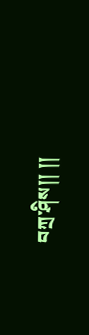བཀྲ་ཤིས།། །།